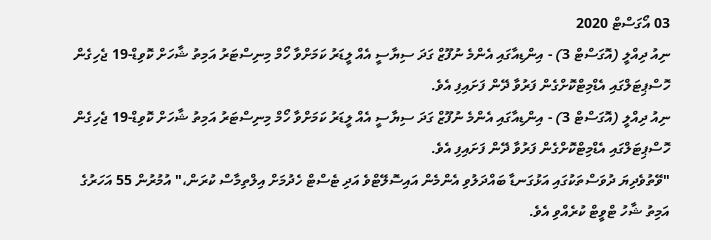03 އޯގަސްޓް 2020
ނިއު ދިއްލީ (އޮގަސްޓް 3) - އިންޑިއާގައި އެންމެ ނުފޫޒް ގަދަ ސިޔާސީ އެއް ލީޑަރު ކަމަށްވާ ހޯމް މިނިސްޓަރު އަމިތު ޝާހަށް ކޮވިޑް-19 ޖެހިގެން ހޮސްޕިޓަލްގައި އެޑްމިޓްކޮށްގެން ފަރުވާ ދޭން ފަށައިފި އެވެ.
ނިއު ދިއްލީ (އޮގަސްޓް 3) - އިންޑިއާގައި އެންމެ ނުފޫޒް ގަދަ ސިޔާސީ އެއް ލީޑަރު ކަމަށްވާ ހޯމް މިނިސްޓަރު އަމިތު ޝާހަށް ކޮވިޑް-19 ޖެހިގެން ހޮސްޕިޓަލްގައި އެޑްމިޓްކޮށްގެން ފަރުވާ ދޭން ފަށައިފި އެވެ.
"ވޭތުވެދިޔަ ދުވަސްތަކުގައި އަޅުގަނޑާ ބައްދަލުވި އެންމެން އައިސޮލޭޓްވެ އަދި ޓެސްޓް ހެދުމަށް އިލްތިމާސް ކުރަން،" އުމުރުން 55 އަހަރުގެ އަމިތު ޝާހު ޓްވީޓް ކުރެއްވި އެވެ.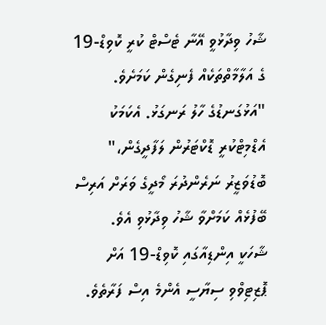ޝާހު ވިދާޅުވީ އޭނާ ޓެސްޓް ކުރީ ކޮވިޑް-19 ގެ އަލާމާތްތަކެއް ފެނިގެން ކަމަށެވެ.
"އަޅުގަނޑުގެ ހާލު ރަނގަޅު. އެކަމަކު އެޑްމިޓްކުރީ ޑޮކްޓަރުން ލަފާދީގެން،" ބޮޑުވަޒީރު ނަރެންދުރަ މޯދީގެ ވަރަށް އަރިސް ބޭފުޅެއް ކަމަށްވާ ޝާހު ވިދާޅުވި އެވެ.
ޝާހަކީ އިންޑިއާގައި ކޮވިޑް-19 އަށް ޕޮޒިޓިވްވި ސިޔާސީ އެންމެ އިސް ފަރާތެވެ.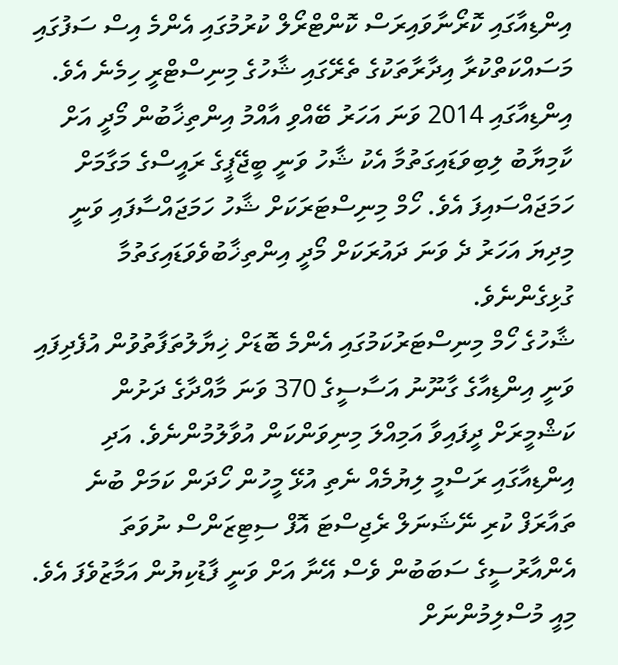އިންޑިއާގައި ކޮރޯނާވައިރަސް ކޮންޓްރޯލް ކުރުމުގައި އެންމެ އިސް ސަފުގައި މަސައްކަތްކުރާ އިދާރާތަކުގެ ތެރޭގައި ޝާހުގެ މިނިސްޓްރީ ހިމެނެ އެވެ.
އިންޑިއާގައި 2014 ވަނަ އަހަރު ބޭއްވި އާއްމު އިންތިޚާބުން މޯދީ އަށް ކާމިޔާބު ލިބިވަޑައިގަތުމާ އެކު ޝާހު ވަނީ ބީޖޭޕީގެ ރައީސްގެ މަގާމަށް ހަމަޖައްސައިފަ އެވެ. ހޯމް މިނިސްޓަރަކަށް ޝާހު ހަމަޖައްސާފައި ވަނީ މިދިޔަ އަހަރު ދެ ވަނަ ދައުރަކަށް މޯދީ އިންތިޚާބުވެވަޑައިގަތުމާ ގުޅިގެންނެވެ.
ޝާހުގެ ހޯމް މިނިސްޓަރުކަމުގައި އެންމެ ބޮޑަށް ޚިޔާލުތަފާތުވުން އުފެދިފައި ވަނީ އިންޑިއާގެ ގާނޫނު އަސާސީގެ 370 ވަނަ މާއްދާގެ ދަށުން ކަޝްމީރަށް ދީފައިވާ އަމިއްލަ މިނިވަންކަން އުވާލުމުންނެވެ. އަދި އިންޑިއާގައި ރަސްމީ ލިޔުމެއް ނެތި އުޅޭ މީހުން ހޯދަން ކަމަށް ބުނެ ތައާރަފް ކުރި ނޭޝަނަލް ރެޖިސްޓަ އޮފް ސިޓިޒަންސް ނުވަތަ އެންއާރުސީގެ ސަބަބުން ވެސް އޭނާ އަށް ވަނީ ފާޑުކިޔުން އަމާޒުވެފަ އެވެ. މިއީ މުސްލިމުންނަށް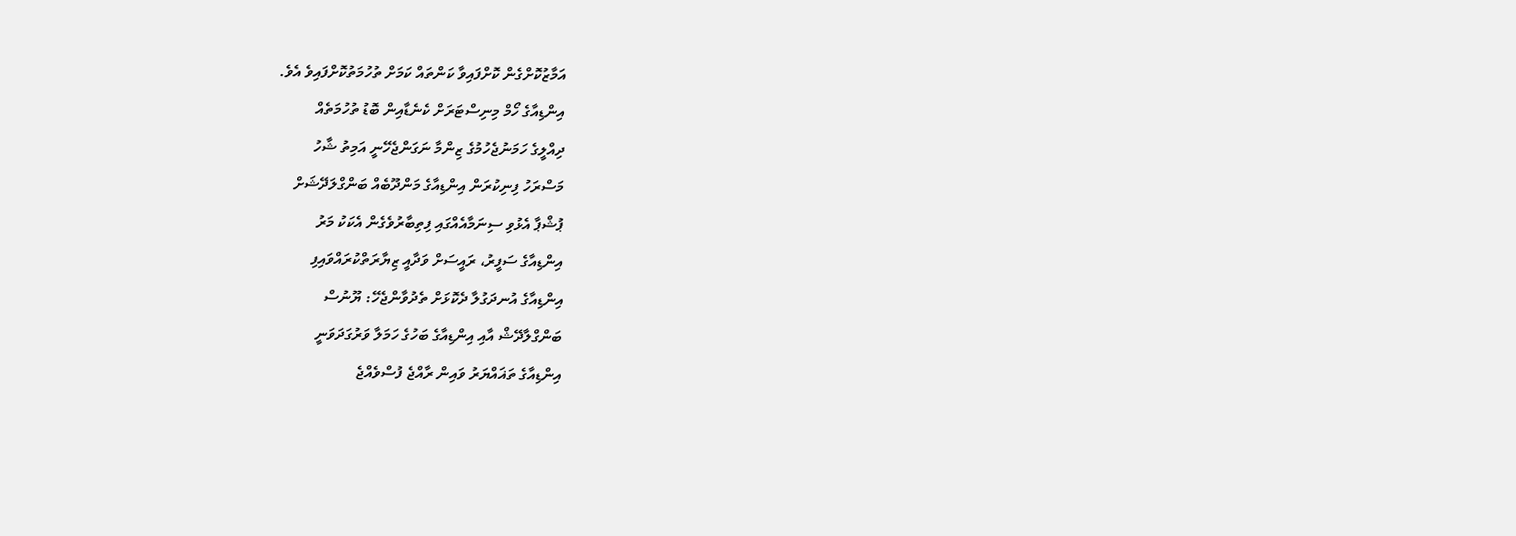އަމާޒުކޮށްގެން ކޮށްފައިވާ ކަންތައް ކަމަށް ތުހުމަތުކޮށްފައިވެ އެވެ.
އިންޑިއާގެ ހޯމް މިނިސްޓަރަށް ކެނެޑާއިން ބޮޑު ތުހުމަތެއް
ދިއްލީގެ ހަމަނުޖެހުމުގެ ޒިންމާ ނަގަންޖެހޭނީ އަމިތު ޝާހު
މަސްރަހު ފިނިކުރަން އިންޑިއާގެ މަންދޫބެއް ބަންގްލަދޭޝަށް
ޕުޝްޕާ އެޅުވި ސިނަމާއެއްގައި ފިތިބާރުވެގެން އެކަކު މަރު
އިންޑިއާގެ ސަފީރު، ރައީސަށް ވަދާއީ ޒިޔާރަތްކުރައްވައިފި
އިންޑިއާގެ އުނދަގުލާ ދެކޮޅަށް ތެދުވާންޖެހޭ: ޔޫނުސް
ބަންގްލާދޭޝް އާއި އިންޑިއާގެ ބަހުގެ ހަމަލާ ވަރުގަދަވަނީ
އިންޑިއާގެ ތަޣައްޔަރު ވައިން ރާއްޖެ ފުސްވެއްޖެ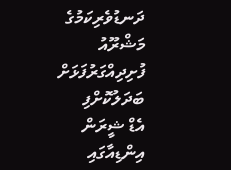ދަނޑުވެރިކަމުގެ މަޝްރޫއު ފުށިދިއްގަރުފަޅަށް ބަދަލުކޮށްފި
އެޑް ޝީރަން އިންޑިއާގައި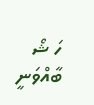ހަ ޝޯ ބާއްވަނީ